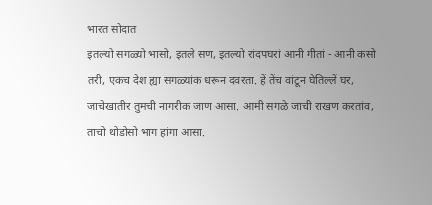भारत सोदात
इतल्यो सगळ्यो भासो, इतले सण, इतल्यो रांदपघरां आनी गीतां - आनी कसो तरी, एकच देश ह्या सगळ्यांक धरून दवरता. हें तेंच वांटून घेतिल्लें घर, जाचेखातीर तुमची नागरीक जाण आसा. आमी सगळे जाची राखण करतांव, ताचो थोडोसो भाग हांगा आसा.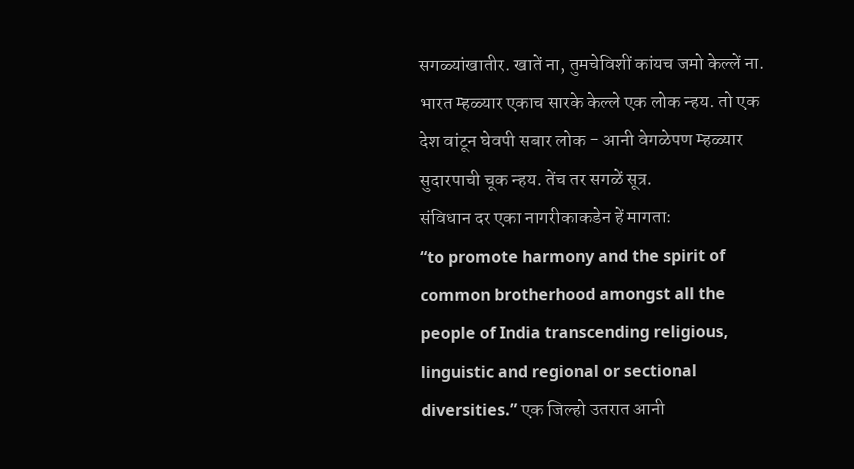सगळ्यांखातीर. खातें ना, तुमचेविशीं कांयच जमो केल्लें ना.
भारत म्हळ्यार एकाच सारके केल्ले एक लोक न्हय. तो एक देश वांटून घेवपी सबार लोक - आनी वेगळेपण म्हळ्यार सुदारपाची चूक न्हय. तेंच तर सगळें सूत्र.
संविधान दर एका नागरीकाकडेन हें मागता:
“to promote harmony and the spirit of common brotherhood amongst all the people of India transcending religious, linguistic and regional or sectional diversities.” एक जिल्हो उतरात आनी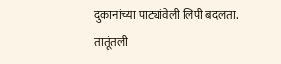दुकानांच्या पाट्यांवेली लिपी बदलता. तातूंतली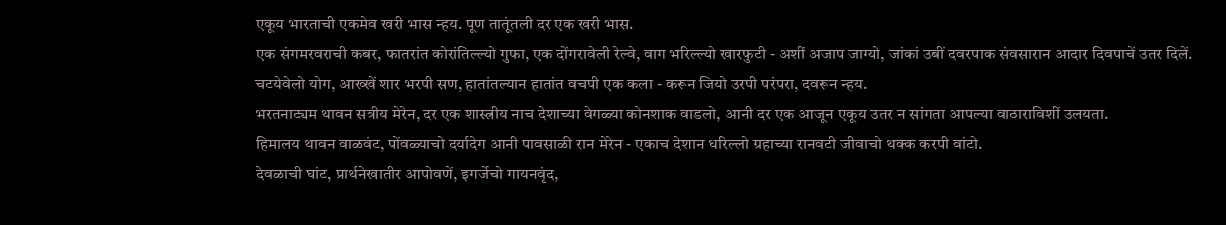एकूय भारताची एकमेव खरी भास न्हय. पूण तातूंतली दर एक खरी भास.
एक संगमरवराची कबर, फातरांत कोरांतिल्ल्यो गुफा, एक दोंगरावेली रेल्वे, वाग भरिल्ल्यो खारफुटी - अशीं अजाप जाग्यो, जांकां उबीं दवरपाक संवसारान आदार दिवपाचें उतर दिलें.
चटयेवेलो योग, आख्खें शार भरपी सण, हातांतल्यान हातांत वचपी एक कला - करून जियो उरपी परंपरा, दवरून न्हय.
भरतनाट्यम थावन सत्रीय मेरेन, दर एक शास्त्रीय नाच देशाच्या वेगळ्या कोनशाक वाडलो, आनी दर एक आजून एकूय उतर न सांगता आपल्या वाठाराविशीं उलयता.
हिमालय थावन वाळवंट, पोंवळ्याचो दर्यादेग आनी पावसाळी रान मेरेन - एकाच देशान धरिल्लो ग्रहाच्या रानवटी जीवाचो थक्क करपी वांटो.
देवळाची घांट, प्रार्थनेखातीर आपोवणें, इगर्जेचो गायनवृंद,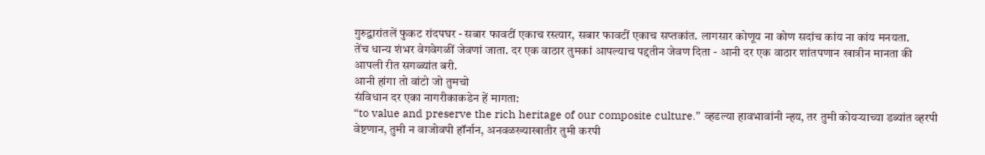गुरुद्वारांतलें फुकट रांदपघर - सबार फावटीं एकाच रस्त्यार, सबार फावटीं एकाच सप्तकांत. लागसार कोणूय ना कोण सदांच कांय ना कांय मनयता.
तेंच धान्य शंभर वेगवेगळीं जेवणां जाता. दर एक वाठार तुमकां आपल्याच पद्दतीन जेवण दिता - आनी दर एक वाठार शांतपणान खात्रीन मानता की आपली रीत सगळ्यांत बरी.
आनी हांगा तो वांटो जो तुमचो
संविधान दर एका नागरीकाकडेन हें मागता:
“to value and preserve the rich heritage of our composite culture.” व्हडल्या हावभावांनी न्हय, तर तुमी कोयऱ्याच्या डब्यांत व्हरपी वेष्टणान, तुमी न वाजोवपी हॉर्नान, अनवळख्याखातीर तुमी करपी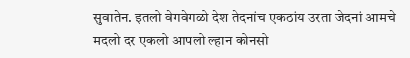सुवातेन. इतलो वेगवेगळो देश तेदनांच एकठांय उरता जेदनां आमचे मदलो दर एकलो आपलो ल्हान कोनसो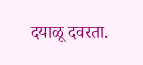दयाळू दवरता.